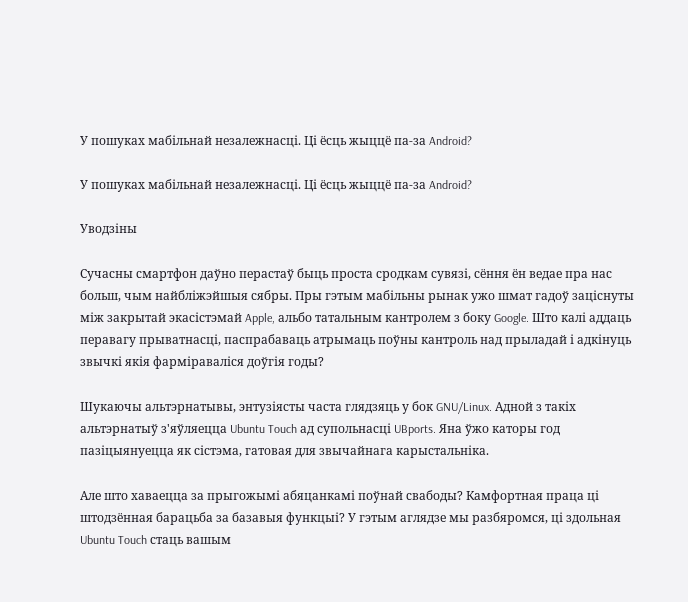У пошуках мабільнай незалежнасці. Ці ёсць жыццё па-за Android?

У пошуках мабільнай незалежнасці. Ці ёсць жыццё па-за Android?

Уводзіны

Сучасны смартфон даўно перастаў быць проста сродкам сувязі, сёння ён ведае пра нас больш, чым найбліжэйшыя сябры. Пры гэтым мабільны рынак ужо шмат гадоў заціснуты між закрытай экасістэмай Apple, альбо татальным кантролем з боку Google. Што калі аддаць перавагу прыватнасці, паспрабаваць атрымаць поўны кантроль над прыладай і адкінуць звычкі якія фарміраваліся доўгія годы?

Шукаючы альтэрнатывы, энтузіясты часта глядзяць у бок GNU/Linux. Адной з такіх альтэрнатыў з'яўляецца Ubuntu Touch ад супольнасці UBports. Яна ўжо каторы год пазіцыянуецца як сістэма, гатовая для звычайнага карыстальніка.

Але што хаваецца за прыгожымі абяцанкамі поўнай свабоды? Камфортная праца ці штодзённая барацьба за базавыя функцыі? У гэтым аглядзе мы разбяромся, ці здольная Ubuntu Touch стаць вашым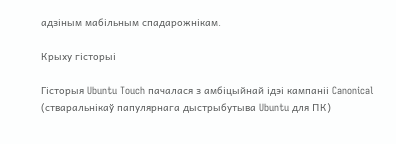адзіным мабільным спадарожнікам.

Крыху гісторыі

Гісторыя Ubuntu Touch пачалася з амбіцыйнай ідэі кампаніі Canonical (стваральнікаў папулярнага дыстрыбутыва Ubuntu для ПК)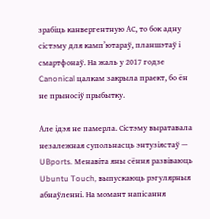зрабіць канвергентную АС, то бок адну сістэму для камп’ютараў, планшэтаў і смартфонаў. На жаль у 2017 годзе Canonical цалкам закрыла праект, бо ён не прыносіў прыбытку.

Але ідэя не памерла. Сістэму выратавала незалежная супольнасць энтузіястаў — UBports. Менавіта яны сёння развіваюць Ubuntu Touch, выпускаюць рэгулярныя абнаўленні. На момант напісання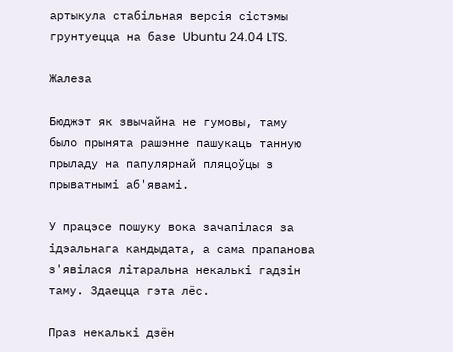артыкула стабільная версія сістэмы грунтуецца на базе Ubuntu 24.04 LTS.

Жалеза

Бюджэт як звычайна не гумовы, таму было прынята рашэнне пашукаць танную прыладу на папулярнай пляцоўцы з прыватнымі аб'явамі.

У працэсе пошуку вока зачапілася за ідэальнага кандыдата, а сама прапанова з'явілася літаральна некалькі гадзін таму. Здаецца гэта лёс.

Праз некалькі дзён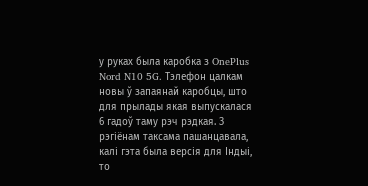у руках была каробка з OnePlus Nord N10 5G. Тэлефон цалкам новы ў запаянай каробцы, што для прылады якая выпускалася 6 гадоў таму рэч рэдкая. З рэгіёнам таксама пашанцавала, калі гэта была версія для Індыі, то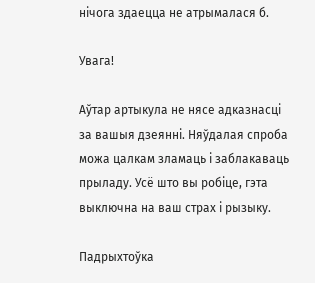нічога здаецца не атрымалася б.

Увага!

Аўтар артыкула не нясе адказнасці за вашыя дзеянні. Няўдалая спроба можа цалкам зламаць і заблакаваць прыладу. Усё што вы робіце, гэта выключна на ваш страх і рызыку.

Падрыхтоўка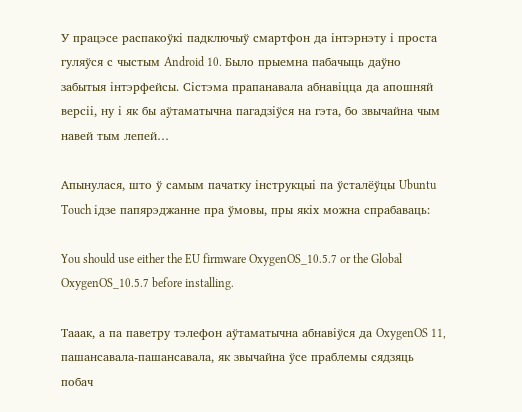У працэсе распакоўкі падключыў смартфон да інтэрнэту і проста гуляўся с чыстым Android 10. Было прыемна пабачыць даўно забытыя інтэрфейсы. Сістэма прапанавала абнавіцца да апошняй версіі, ну і як бы аўтаматычна пагадзіўся на гэта, бо звычайна чым навей тым лепей…

Апынулася, што ў самым пачатку інструкцыі па ўсталёўцы Ubuntu Touch ідзе папярэджанне пра ўмовы, пры якіх можна спрабаваць:

You should use either the EU firmware OxygenOS_10.5.7 or the Global OxygenOS_10.5.7 before installing.

Тааак, а па паветру тэлефон аўтаматычна абнавіўся да OxygenOS 11, пашансавала-пашансавала, як звычайна ўсе праблемы сядзяць побач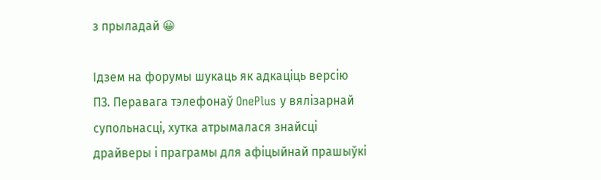з прыладай 😀

Ідзем на форумы шукаць як адкаціць версію ПЗ. Перавага тэлефонаў OnePlus у вялізарнай супольнасці, хутка атрымалася знайсці драйверы і праграмы для афіцыйнай прашыўкі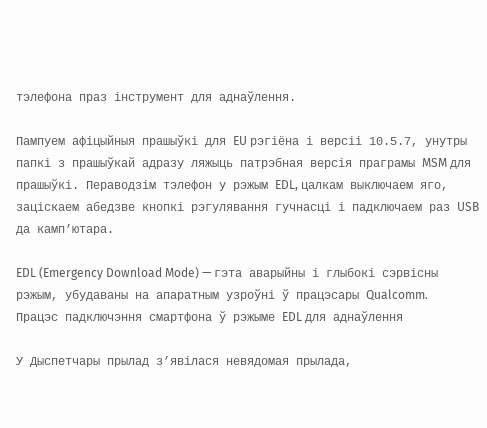тэлефона праз інструмент для аднаўлення.

Пампуем афіцыйныя прашыўкі для EU рэгіёна і версіі 10.5.7, унутры папкі з прашыўкай адразу ляжыць патрэбная версія праграмы MSM для прашыўкі. Пераводзім тэлефон у рэжым EDL, цалкам выключаем яго, заціскаем абедзве кнопкі рэгулявання гучнасці і падключаем раз USB да камп’ютара.

EDL (Emergency Download Mode) — гэта аварыйны і глыбокі сэрвісны рэжым, убудаваны на апаратным узроўні ў працэсары Qualcomm.
Працэс падключэння смартфона ў рэжыме EDL для аднаўлення

У Дыспетчары прылад з’явілася невядомая прылада,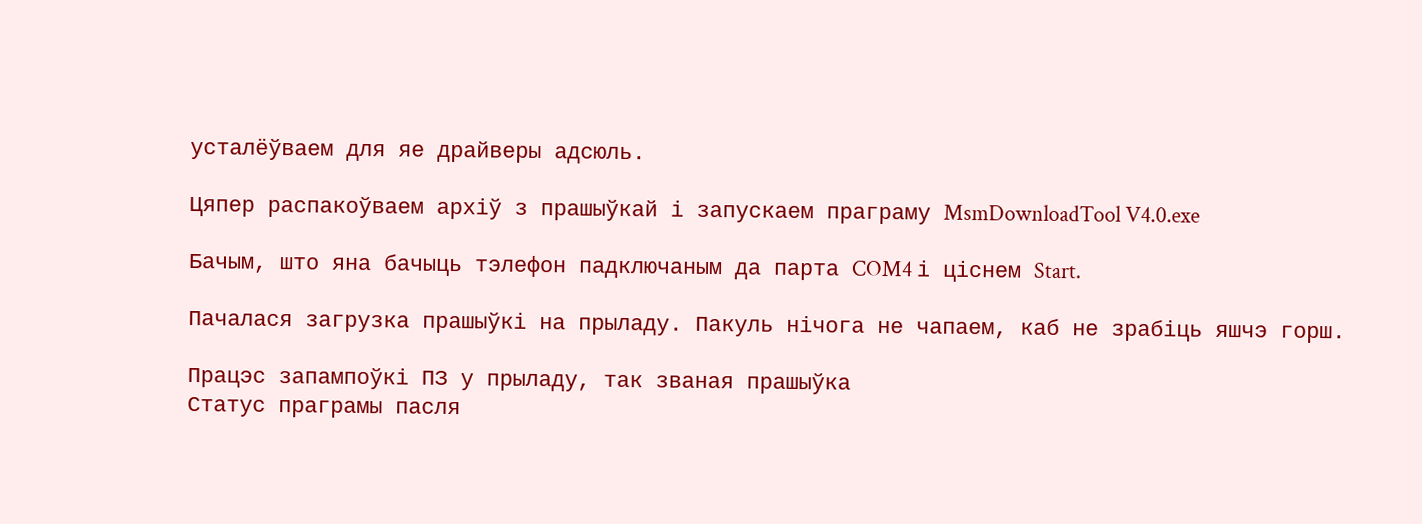усталёўваем для яе драйверы адсюль.

Цяпер распакоўваем архіў з прашыўкай і запускаем праграму MsmDownloadTool V4.0.exe

Бачым, што яна бачыць тэлефон падключаным да парта COM4 і ціснем Start.

Пачалася загрузка прашыўкі на прыладу. Пакуль нічога не чапаем, каб не зрабіць яшчэ горш.

Працэс запампоўкі ПЗ у прыладу, так званая прашыўка
Статус праграмы пасля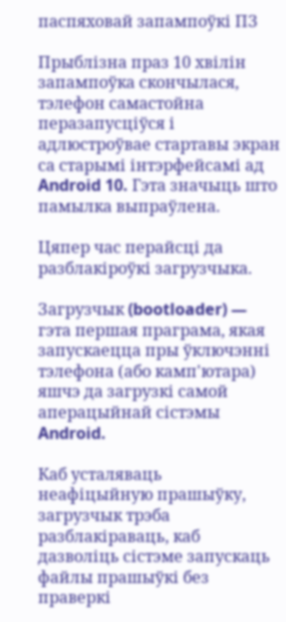паспяховай запампоўкі ПЗ

Прыблізна праз 10 хвілін запампоўка скончылася, тэлефон самастойна перазапусціўся і адлюстроўвае стартавы экран са старымі інтэрфейсамі ад Android 10. Гэта значыць што памылка выпраўлена.

Цяпер час перайсці да разблакіроўкі загрузчыка.

Загрузчык (bootloader) — гэта першая праграма, якая запускаецца пры ўключэнні тэлефона (або камп'ютара) яшчэ да загрузкі самой аперацыйнай сістэмы Android.

Каб усталяваць неафіцыйную прашыўку, загрузчык трэба разблакіраваць, каб дазволіць сістэме запускаць файлы прашыўкі без праверкі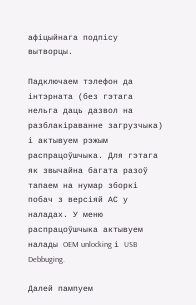афіцыйнага подпісу вытворцы.

Падключаем тэлефон да інтэрната (без гэтага нельга даць дазвол на разблакіраванне загрузчыка) і актывуем рэжым распрацоўшчыка. Для гэтага як звычайна багата разоў тапаем на нумар зборкі побач з версіяй АС у наладах. У меню распрацоўшчыка актывуем налады OEM unlocking і USB Debbuging.

Далей пампуем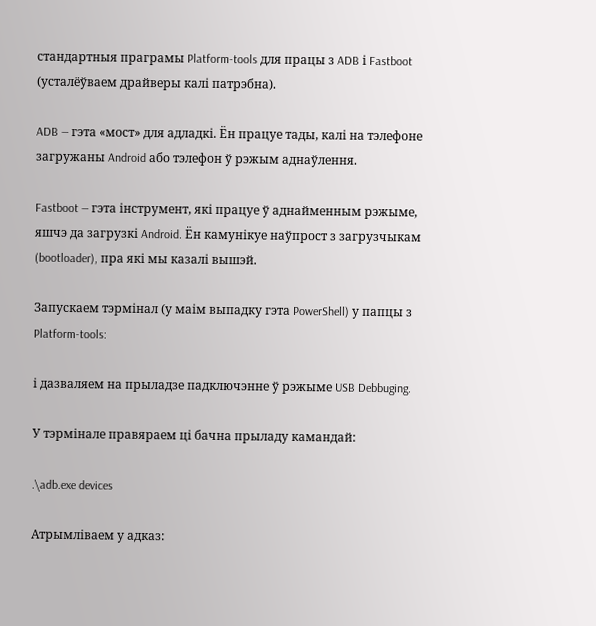стандартныя праграмы Platform-tools для працы з ADB і Fastboot (усталёўваем драйверы калі патрэбна).

ADB — гэта «мост» для адладкі. Ён працуе тады, калі на тэлефоне загружаны Android або тэлефон ў рэжым аднаўлення.

Fastboot — гэта інструмент, які працуе ў аднайменным рэжыме, яшчэ да загрузкі Android. Ён камунікуе наўпрост з загрузчыкам (bootloader), пра які мы казалі вышэй.

Запускаем тэрмінал (у маім выпадку гэта PowerShell) у папцы з Platform-tools:

і дазваляем на прыладзе падключэнне ў рэжыме USB Debbuging.

У тэрмінале правяраем ці бачна прыладу камандай:

.\adb.exe devices

Атрымліваем у адказ: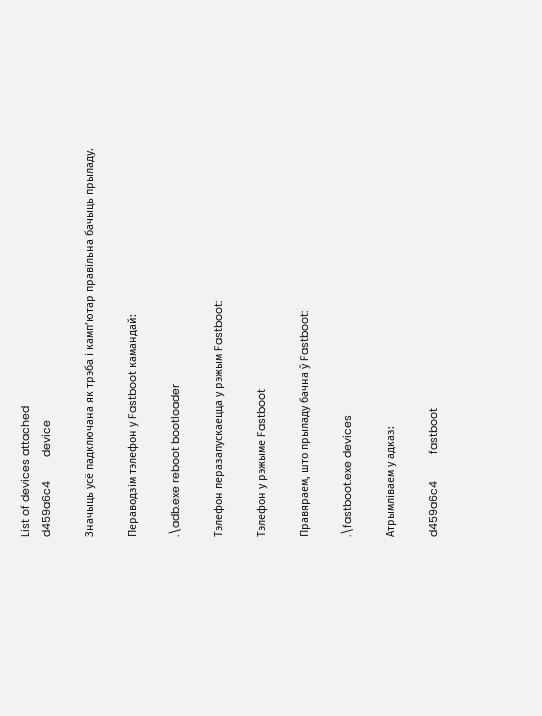List of devices attached
d459a6c4        device

Значыць усё падключана як трэба і камп’ютар правільна бачыць прыладу.

Пераводзім тэлефон у Fastboot камандай:

.\adb.exe reboot bootloader

Тэлефон перазапускаецца у рэжым Fastboot:

Тэлефон у рэжыме Fastboot

Правяраем, што прыладу бачна ў Fastboot:

.\fastboot.exe devices

Атрымліваем у адказ:

d459a6c4         fastboot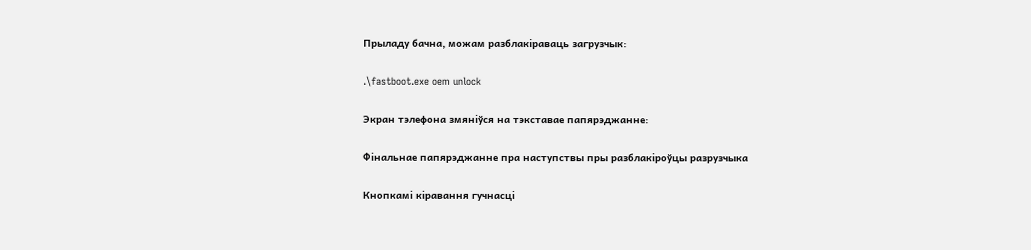Прыладу бачна, можам разблакіраваць загрузчык:

.\fastboot.exe oem unlock

Экран тэлефона змяніўся на тэкставае папярэджанне:

Фінальнае папярэджанне пра наступствы пры разблакіроўцы разрузчыка

Кнопкамі кіравання гучнасці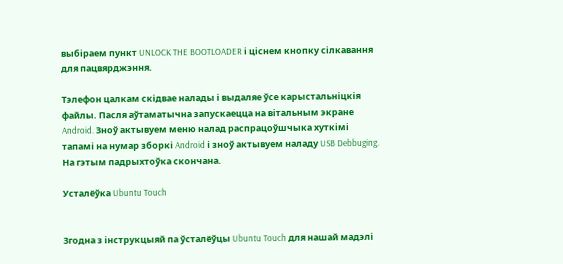выбіраем пункт UNLOCK THE BOOTLOADER і ціснем кнопку сілкавання для пацвярджэння.

Тэлефон цалкам скідвае налады і выдаляе ўсе карыстальніцкія файлы. Пасля аўтаматычна запускаецца на вітальным экране Android. Зноў актывуем меню налад распрацоўшчыка хуткімі тапамі на нумар зборкі Android і зноў актывуем наладу USB Debbuging. На гэтым падрыхтоўка скончана.

Усталёўка Ubuntu Touch


Згодна з інструкцыяй па ўсталёўцы Ubuntu Touch для нашай мадэлі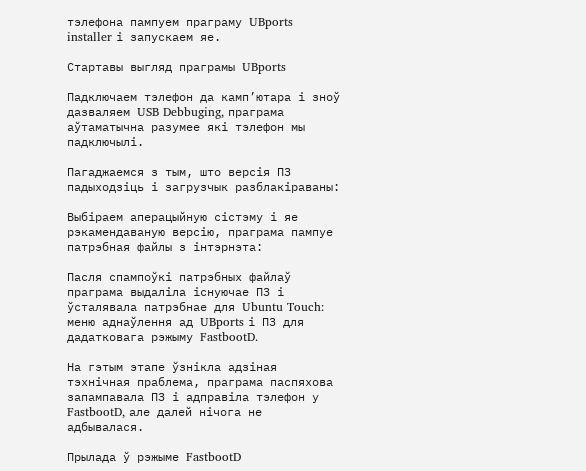тэлефона пампуем праграму UBports installer і запускаем яе.

Стартавы выгляд праграмы UBports

Падключаем тэлефон да камп’ютара і зноў дазваляем USB Debbuging, праграма аўтаматычна разумее які тэлефон мы падключылі.

Пагаджаемся з тым, што версія ПЗ падыходзіць і загрузчык разблакіраваны:

Выбіраем аперацыйную сістэму і яе рэкамендаваную версію, праграма пампуе патрэбная файлы з інтэрнэта:

Пасля спампоўкі патрэбных файлаў праграма выдаліла існуючае ПЗ і ўсталявала патрэбнае для Ubuntu Touch: меню аднаўлення ад UBports і ПЗ для дадатковага рэжыму FastbootD.

На гэтым этапе ўзнікла адзіная тэхнічная праблема, праграма паспяхова запампавала ПЗ і адправіла тэлефон у FastbootD, але далей нічога не адбывалася.

Прылада ў рэжыме FastbootD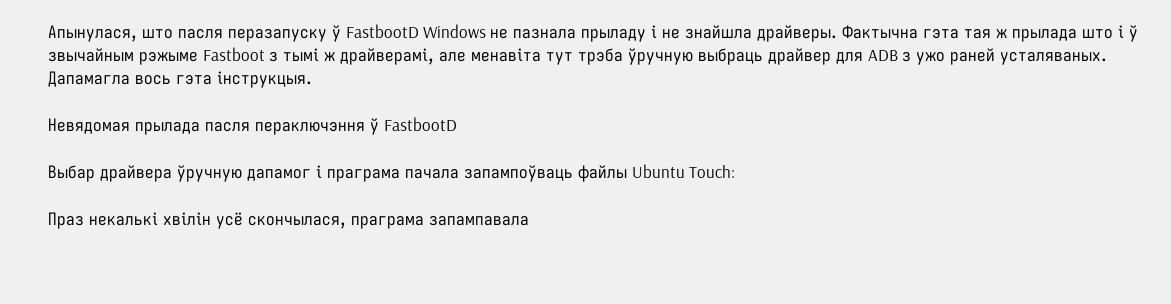Апынулася, што пасля перазапуску ў FastbootD Windows не пазнала прыладу і не знайшла драйверы. Фактычна гэта тая ж прылада што і ў звычайным рэжыме Fastboot з тымі ж драйверамі, але менавіта тут трэба ўручную выбраць драйвер для ADB з ужо раней усталяваных. Дапамагла вось гэта інструкцыя.

Невядомая прылада пасля пераключэння ў FastbootD

Выбар драйвера ўручную дапамог і праграма пачала запампоўваць файлы Ubuntu Touch:

Праз некалькі хвілін усё скончылася, праграма запампавала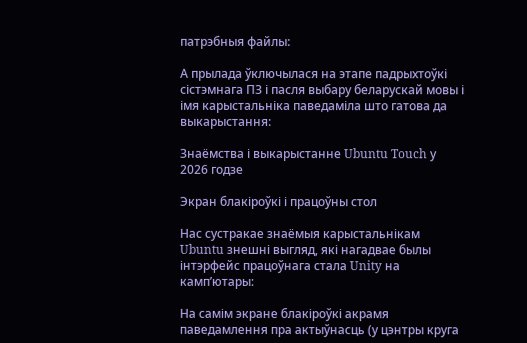патрэбныя файлы:

А прылада ўключылася на этапе падрыхтоўкі сістэмнага ПЗ і пасля выбару беларускай мовы і імя карыстальніка паведаміла што гатова да выкарыстання:

Знаёмства і выкарыстанне Ubuntu Touch у 2026 годзе

Экран блакіроўкі і працоўны стол

Нас сустракае знаёмыя карыстальнікам Ubuntu знешні выгляд, які нагадвае былы інтэрфейс працоўнага стала Unity на камп’ютары:

На самім экране блакіроўкі акрамя паведамлення пра актыўнасць (у цэнтры круга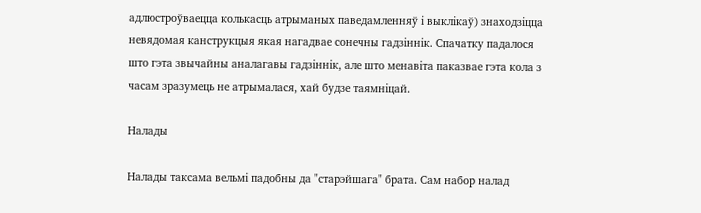адлюстроўваецца колькасць атрыманых паведамленняў і выклікаў) знаходзіцца невядомая канструкцыя якая нагадвае сонечны гадзіннік. Спачатку падалося што гэта звычайны аналагавы гадзіннік, але што менавіта паказвае гэта кола з часам зразумець не атрымалася, хай будзе таямніцай.

Налады

Налады таксама вельмі падобны да "старэйшага" брата. Сам набор налад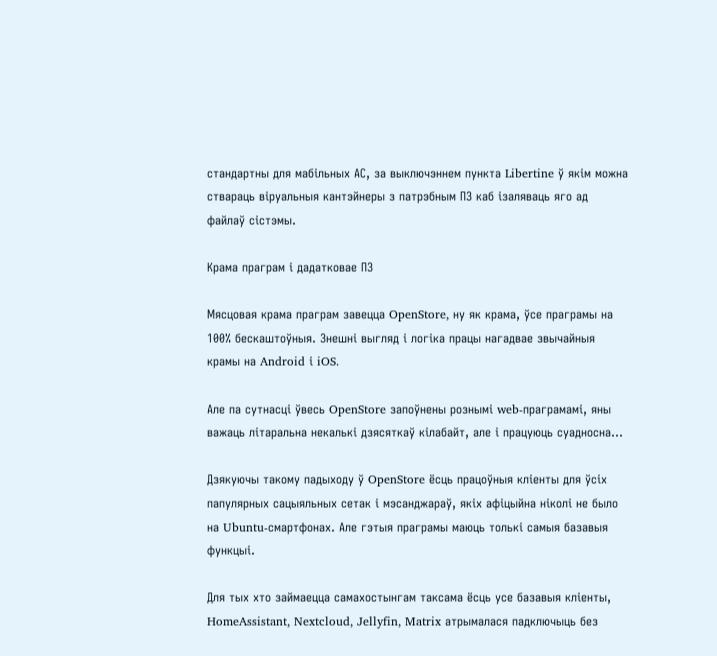стандартны для мабільных АС, за выключэннем пункта Libertine ў якім можна ствараць віруальныя кантэйнеры з патрэбным ПЗ каб ізаляваць яго ад файлаў сістэмы.

Крама праграм і дадатковае ПЗ

Мясцовая крама праграм завецца OpenStore, ну як крама, ўсе праграмы на 100% бескаштоўныя. Знешні выгляд і логіка працы нагадвае звычайныя крамы на Android і iOS.

Але па сутнасці ўвесь OpenStore запоўнены рознымі web-праграмамі, яны важаць літаральна некалькі дзясяткаў кілабайт, але і працуюць суадносна...

Дзякуючы такому падыходу ў OpenStore ёсць працоўныя кліенты для ўсіх папулярных сацыяльных сетак і мэсанджараў, якіх афіцыйна ніколі не было на Ubuntu-смартфонах. Але гэтыя праграмы маюць толькі самыя базавыя функцыі.

Для тых хто займаецца самахостынгам таксама ёсць усе базавыя кліенты, HomeAssistant, Nextcloud, Jellyfin, Matrix атрымалася падключыць без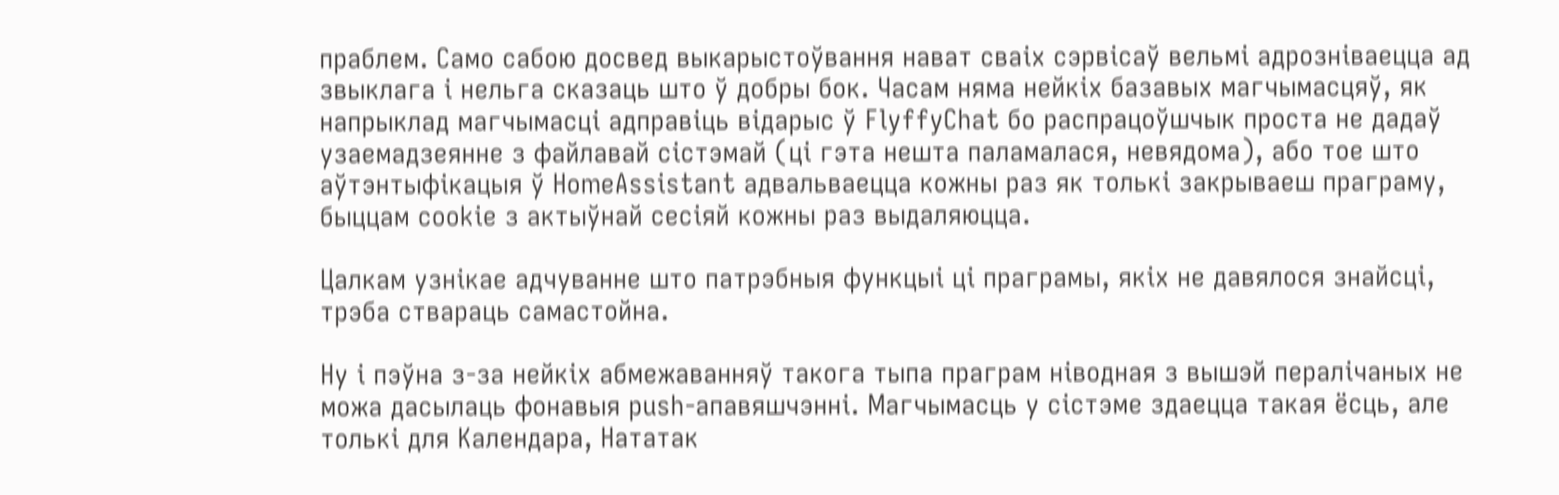праблем. Само сабою досвед выкарыстоўвання нават сваіх сэрвісаў вельмі адрозніваецца ад звыклага і нельга сказаць што ў добры бок. Часам няма нейкіх базавых магчымасцяў, як напрыклад магчымасці адправіць відарыс ў FlyffyСhat бо распрацоўшчык проста не дадаў узаемадзеянне з файлавай сістэмай (ці гэта нешта паламалася, невядома), або тое што аўтэнтыфікацыя ў HomeAssistant адвальваецца кожны раз як толькі закрываеш праграму, быццам cookie з актыўнай сесіяй кожны раз выдаляюцца.

Цалкам узнікае адчуванне што патрэбныя функцыі ці праграмы, якіх не давялося знайсці, трэба ствараць самастойна.

Ну і пэўна з-за нейкіх абмежаванняў такога тыпа праграм ніводная з вышэй пералічаных не можа дасылаць фонавыя push-апавяшчэнні. Магчымасць у сістэме здаецца такая ёсць, але толькі для Календара, Нататак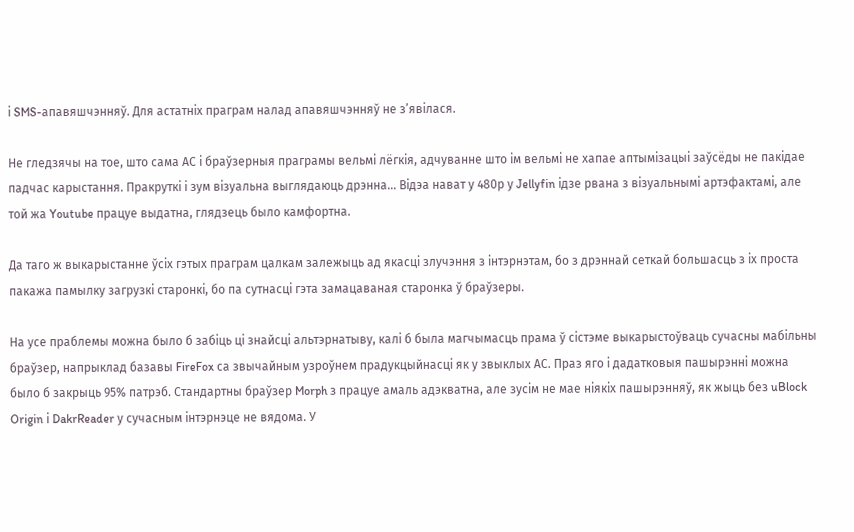і SMS-апавяшчэнняў. Для астатніх праграм налад апавяшчэнняў не з’явілася.

Не гледзячы на тое, што сама АС і браўзерныя праграмы вельмі лёгкія, адчуванне што ім вельмі не хапае аптымізацыі заўсёды не пакідае падчас карыстання. Пракруткі і зум візуальна выглядаюць дрэнна... Відэа нават у 480р у Jellyfin ідзе рвана з візуальнымі артэфактамі, але той жа Youtube працуе выдатна, глядзець было камфортна.

Да таго ж выкарыстанне ўсіх гэтых праграм цалкам залежыць ад якасці злучэння з інтэрнэтам, бо з дрэннай сеткай большасць з іх проста пакажа памылку загрузкі старонкі, бо па сутнасці гэта замацаваная старонка ў браўзеры.

На усе праблемы можна было б забіць ці знайсці альтэрнатыву, калі б была магчымасць прама ў сістэме выкарыстоўваць сучасны мабільны браўзер, напрыклад базавы FireFox са звычайным узроўнем прадукцыйнасці як у звыклых АС. Праз яго і дадатковыя пашырэнні можна было б закрыць 95% патрэб. Стандартны браўзер Morph з працуе амаль адэкватна, але зусім не мае ніякіх пашырэнняў, як жыць без uBlock Origin і DakrReader у сучасным інтэрнэце не вядома. У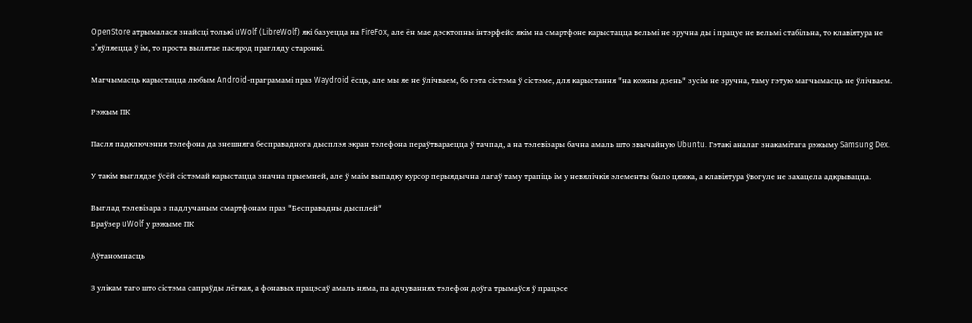OpenStore атрымалася знайсці толькі uWolf (LibreWolf) які базуецца на FireFox, але ён мае дэсктопны інтэрфейс якім на смартфоне карыстацца вельмі не зручна ды і працуе не вельмі стабільна, то клавіятура не з’яўляецца ў ім, то проста вылятае пасярод прагляду старонкі.

Магчымасць карыстацца любым Android-праграмамі праз Waydroid ёсць, але мы яе не ўлічваем, бо гэта сістэма ў сістэме, для карыстання "на кожны дзень" зусім не зручна, таму гэтую магчымасць не ўлічваем.

Рэжым ПК

Пасля падключэння тэлефона да знешняга бесправаднога дысплэя экран тэлефона пераўтвараецца ў тачпад, а на тэлевізары бачна амаль што звычайную Ubuntu. Гэтакі аналаг знакамітага рэжыму Samsung Dex.

У такім выглядзе ўсёй сістэмай карыстацца значна прыемней, але ў маім выпадку курсор перыядычна лагаў таму трапіць ім у невялічкія элементы было цяжка, а клавіятура ўвогуле не захацела адкрывацца.

Выглад тэлевізара з падлучаным смартфонам праз "Бесправадны дысплей"
Браўзер uWolf у рэжыме ПК

Аўтаномнасць

З улікам таго што сістэма сапраўды лёгкая, а фонавых працэсаў амаль няма, па адчуваннях тэлефон доўга трымаўся ў працэсе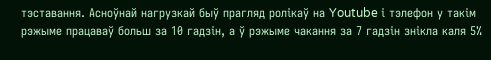тэставання. Асноўнай нагрузкай быў прагляд ролікаў на Youtube і тэлефон у такім рэжыме працаваў больш за 10 гадзін, а ў рэжыме чакання за 7 гадзін знікла каля 5%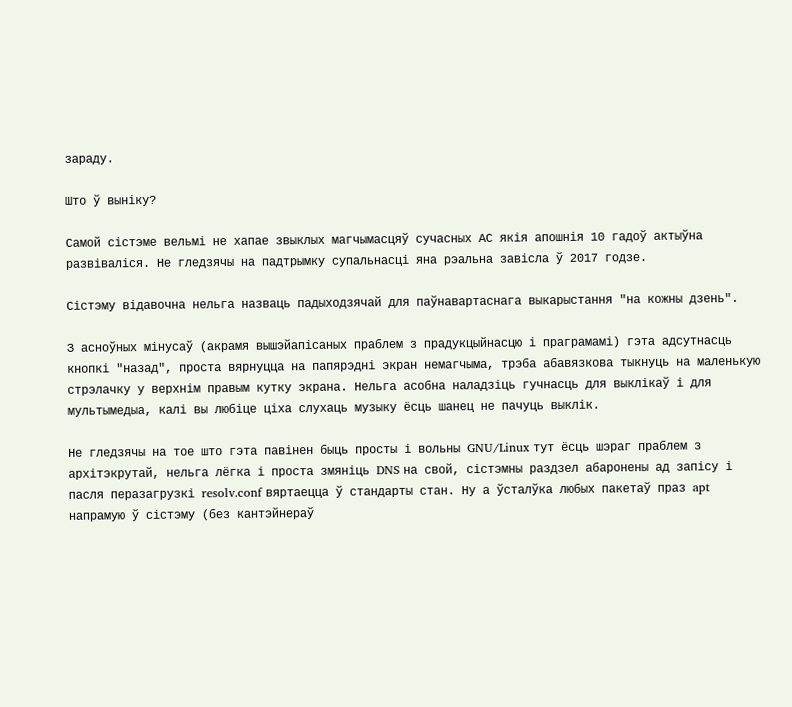зараду.

Што ў выніку?

Самой сістэме вельмі не хапае звыклых магчымасцяў сучасных АС якія апошнія 10 гадоў актыўна развіваліся. Не гледзячы на падтрымку супальнасці яна рэальна завісла ў 2017 годзе.

Сістэму відавочна нельга назваць падыходзячай для паўнавартаснага выкарыстання "на кожны дзень".

З асноўных мінусаў (акрамя вышэйапісаных праблем з прадукцыйнасцю і праграмамі) гэта адсутнасць кнопкі "назад", проста вярнуцца на папярэдні экран немагчыма, трэба абавязкова тыкнуць на маленькую стрэлачку у верхнім правым кутку экрана. Нельга асобна наладзіць гучнасць для выклікаў і для мультымедыа, калі вы любіце ціха слухаць музыку ёсць шанец не пачуць выклік.

Не гледзячы на тое што гэта павінен быць просты і вольны GNU/Linux тут ёсць шэраг праблем з архітэкрутай, нельга лёгка і проста змяніць DNS на свой, сістэмны раздзел абаронены ад запісу і пасля перазагрузкі resolv.conf вяртаецца ў стандарты стан. Ну а ўсталўка любых пакетаў праз apt напрамую ў сістэму (без кантэйнераў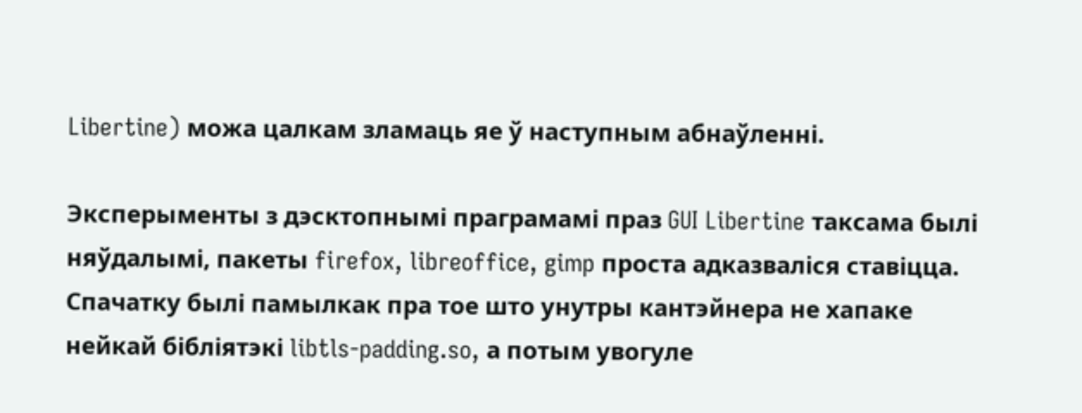Libertine) можа цалкам зламаць яе ў наступным абнаўленні.

Эксперыменты з дэсктопнымі праграмамі праз GUI Libertine таксама былі няўдалымі, пакеты firefox, libreoffice, gimp проста адказваліся ставіцца. Cпачатку былі памылкак пра тое што унутры кантэйнера не хапаке нейкай бібліятэкі libtls-padding.so, а потым увогуле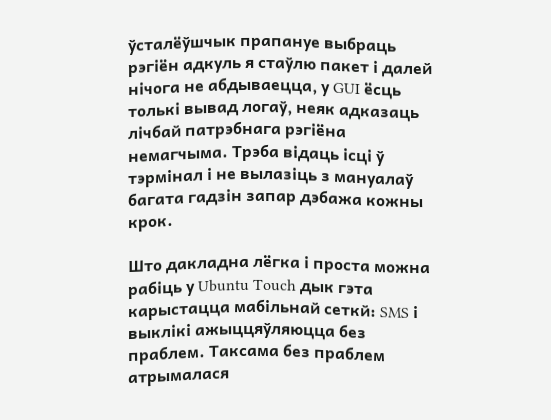ўсталёўшчык прапануе выбраць рэгіён адкуль я стаўлю пакет і далей нічога не абдываецца, у GUI ёсць толькі вывад логаў, неяк адказаць лічбай патрэбнага рэгіёна немагчыма. Трэба відаць ісці ў тэрмінал і не вылазіць з мануалаў багата гадзін запар дэбажа кожны крок.

Што дакладна лёгка і проста можна рабіць у Ubuntu Touch дык гэта карыстацца мабільнай сеткй: SMS і выклікі ажыццяўляюцца без праблем. Таксама без праблем атрымалася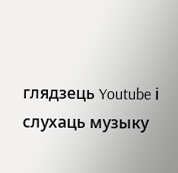глядзець Youtube і слухаць музыку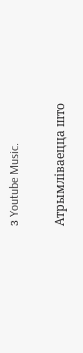з Youtube Music.

Атрымліваецца што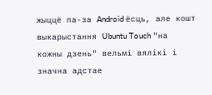жыццё па-за Android ёсць, але кошт выкарыстання Ubuntu Touch "на кожны дзень" вельмі вялікі і значна адстае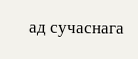ад сучаснага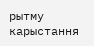рытму карыстання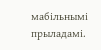мабільнымі прыладамі.